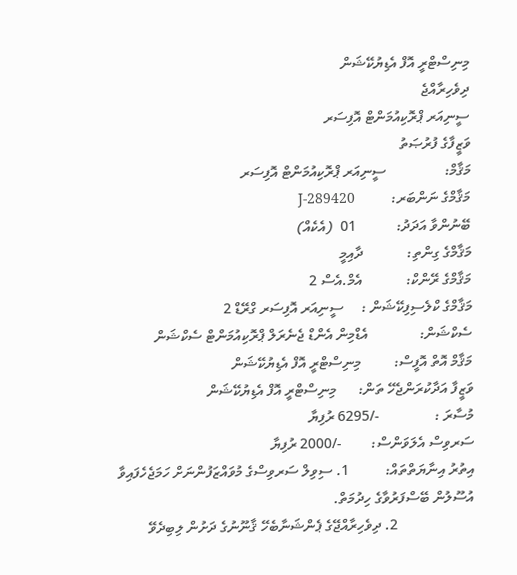މިނިސްޓްރީ އޮފް އެޑިޔުކޭޝަން
ދިވެހިރާއްޖެ
ސީނިއަރ ޕްރޮކިއުމަންޓް އޮފިސަރ
ވަޒީފާގެ ފުރުޞަތު
މަޤާމް:                ސީނިއަރ ޕްރޮކިއުމަންޓް އޮފިސަރ
މަޤާމްގެ ނަންބަރ:          J-289420
ބޭނުންވާ އަދަދު:           01  (އެކެއް)
މަޤާމްގެ ގިންތި:            ދާއިމީ
މަޤާމްގެ ރޭންކް:            އެމް.އެސް 2
މަޤާމްގެ ކްލެސިފިކޭޝަން :     ސީނިއަރ އޮފިސަރ ގްރޭޑް 2
ސެކްޝަން:              އެޑްމިން އެންޑް ޖެނެރަލް ޕްރޮކިއުމަންޓް ސެކްޝަން
މަޤާމް އޮތް އޮފީސް:         މިނިސްޓްރީ އޮފް އެޑިޔުކޭޝަން
ވަޒީފާ އަދާކުރަންޖެހޭ ތަން:      މިނިސްޓްރީ އޮފް އެޑިޔުކޭޝަން
މުސާރަ :               -/6295 ރުފިޔާ
ސަރވިސް އެލަވަންސް:        -/2000 ރުފިޔާ
އިތުރު އިނާޔަތްތައް:          1. ސިވިލް ސަރވިސްގެ މުވައްޒަފުންނަށް ހަމަޖެހެފައިވާ އުސޫލުން ބޭސްފަރުވާގެ ހިދުމަތް.
                     2. ދިވެހިރާއްޖޭގެ ޕެންޝަނާބެހޭ ޤާނޫނުގެ ދަށުން ލިބިދެވޭ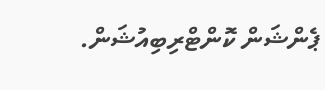ޕެންޝަން ކޮންޓްރިބިއުޝަން.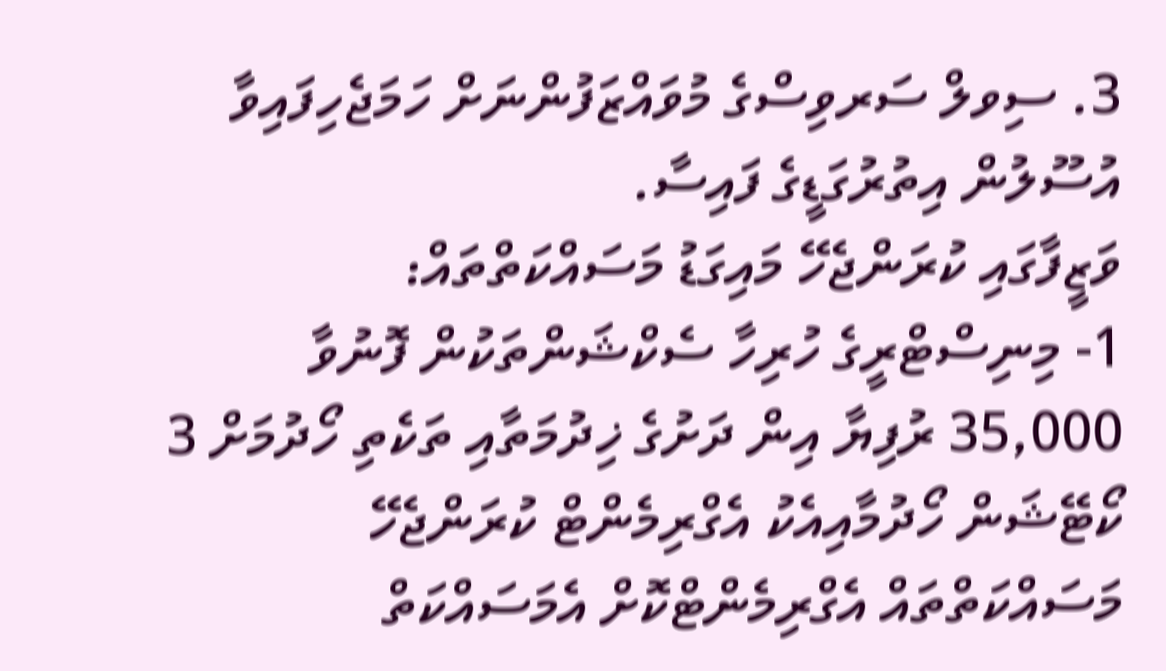3. ސިވލް ސަރވިސްގެ މުވައްޒަފުންނަށް ހަމަޖެހިފައިވާ އުސޫލުން އިތުރުގަޑީގެ ފައިސާ.
ވަޒީފާގައި ކުރަންޖެހޭ މައިގަޑު މަސައްކަތްތައް:
1- މިނިސްޓްރީގެ ހުރިހާ ސެކްޝަންތަކުން ފޮނުވާ 35,000 ރުފިޔާ އިން ދަށުގެ ޚިދުމަތާއި ތަކެތި ހޯދުމަށް 3 ކޯޓޭޝަން ހޯދުމާއިއެކު އެގްރިމެންޓް ކުރަންޖެހޭ މަސައްކަތްތައް އެގްރިމެންޓްކޮށް އެމަސައްކަތް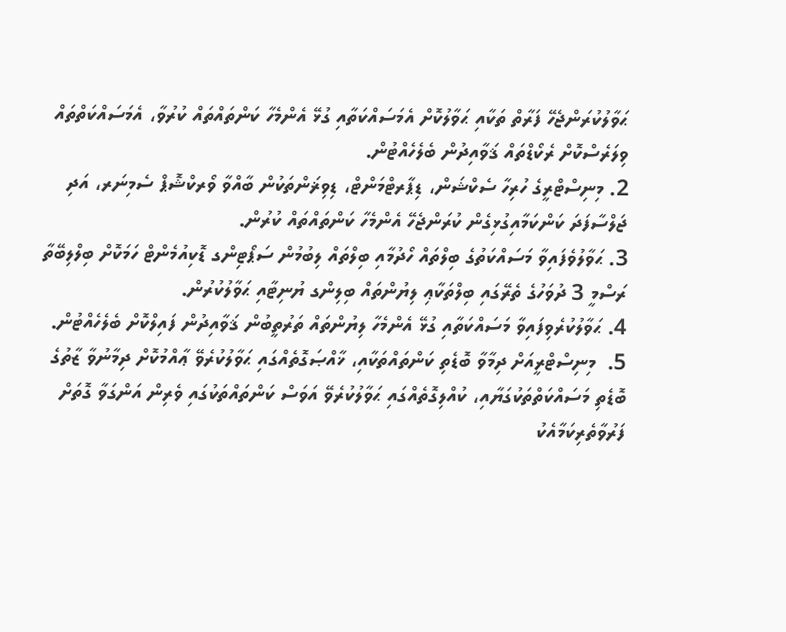ޙަވާލުކުރަންޖެހޭ ފަރާތް ތަކާއި ޙަވާލުކޮށް އެމަސައްކަތާއި ގުޅޭ އެންމެހާ ކަންތައްތައް ކުރުވާ، އެމަސައްކަތްތައް ވިލަރެސްކޮށް ރެކޯޑްތައް ޤަވާއިދުން ބެލެހެއްޓުން.
2. މިނިސްޓްރީގެ ހުރިހާ ސެކްޝަން، ޑިޕާރޓްމަންޓް، ޑިވިޜަންތަކުން ބާއްވާ ވޯރކްޝޮޕް ސެމިނަރ، އަދި ޖަލްސާފަދަ ކަންކަމާއިގުޅިގެން ކުރަންޖެހޭ އެންމެހާ ކަންތައްތައް ކުރުން.
3. ޙަވާލުވެފައިވާ މަސައްކަތުގެ ބިލްތައް ހޯދުމާއި ބިލްތައް ލިބުމުން ސަޕޯޓިންގ ޑޮކިއުމެންޓް ހަމަކޮށް ބިލްލިބޭތާ ރަސްމީ 3 ދުވަހުގެ ތެރޭގައި ބިލްތަކާޢި ލިޔުންތައް ބިލިންގ ޔުނިޓާއި ޙަވާލުކުރުން.
4. ޙަވާލުކުރެވިފައިވާ މަސައްކަތާއި ގުޅޭ އެންމެހާ ލިޔުންތައް ތަރުތީބުން ޤަވާއިދުން ފައިލްކޮށް ބެލެހެއްޓުން.
5.  މިނިސްޓްރީއަށް ދިމާވާ ބޮޑެތި ކަންތައްތަކާއި، ޚާއްޞަގޮތެއްގައި ޙަވާލުކުރެވޭ ޢާއްމުކޮށް ދިމާނުވާ ޒާތުގެ ބޮޑެތި މަސައްކަތްތަކުގަޔާއި، ކުއްލިގޮތެއްގައި ޙަވާލުކުރެވޭ އަވަސް ކަންތައްތަކުގައި ވެރިން އަންގަވާ ގޮތަށް ފަރުވާތެރިކަމާއެކު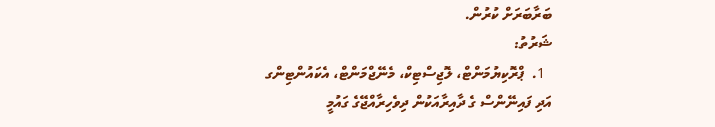ބަރާބަރަށް ކުރުން.
ޝަރުތު:
  1.  ޕްރޮކިޔުމަންޓް، ލޮޖިސްޓިކް، މެނޭޖްމަންޓް، އެކައުންޓިންގ އަދި ފައިނޭންސް ގެ ދާއިރާއަކުން ދިވެހިރާއްޖޭގެ ގައުމީ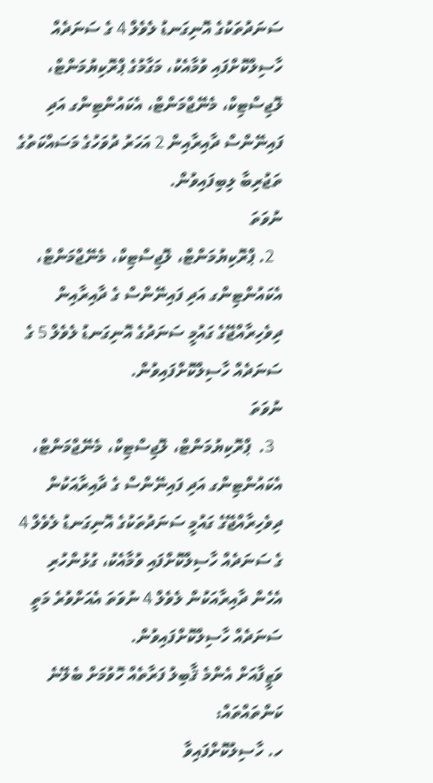ސަނަދުތަކުގެ އޮނިގަނޑު ލެވެލް 4 ގެ ސަނަދެއް ހާސިލްކޮށްފައި ވުމާއެކު، މަގާމުގެ ޕްރޮކިޔުމަންޓް، ލޮޖިސްޓިކް، މެނޭޖްމަންޓް، އެކައުންޓިންގ އަދި ފައިނޭންސް ދާއިރާއިން 2 އަހަރު ދުވަހުގެ މަސައްކަތުގެ ތަޖުރިބާ ލިބިފައިވުން.
ނުވަތަ
  2. ޕްރޮކިޔުމަންޓް، ލޮޖިސްޓިކް، މެނޭޖްމަންޓް، އެކައުންޓިންގ އަދި ފައިނޭންސް ގެ ދާއިރާއިން ދިވެހިރާއްޖޭގެ ގައުމީ ސަނަދުގެ އޮނިގަނޑު ލެވެލް 5 ގެ ސަނަދެއް ހާސިލްކޮށްފައިވުން.
ނުވަތަ
  3.  ޕްރޮކިޔުމަންޓް، ލޮޖިސްޓިކް، މެނޭޖްމަންޓް، އެކައުންޓިންގ އަދި ފައިނޭންސް ގެ ދާއިރާއަކުން ދިވެހިރާއްޖޭގެ ގައުމީ ސަނަދުތަކުގެ އޮނިގަނޑު ލެވެލް 4 ގެ ސަނަދެއް ހާސިލްކޮށްފައި ވުމާއެކު، ގުޅުންހުރި އެހެން ދާއިރާއަކުން ލެވެލް 4 ނުވަތަ އެއަށްވުރެ މަތީ ސަނަދެއް ހާސިލްކޮށްފައިވުން.
ވަޒީފާއަށް އެންމެ ޤާބިލު ފަރާތެއް ހޮވުމަށް ބެލޭނެ ކަންތައްތައް:
ހ. ހާސިލުކޮށްފައިވާ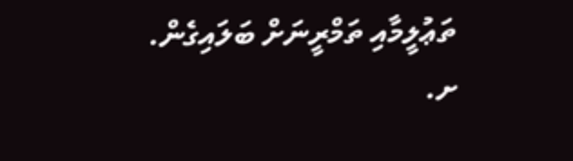ތަޢުލީމާއި ތަމްރީނަށް ބަލައިގެން.
ށ.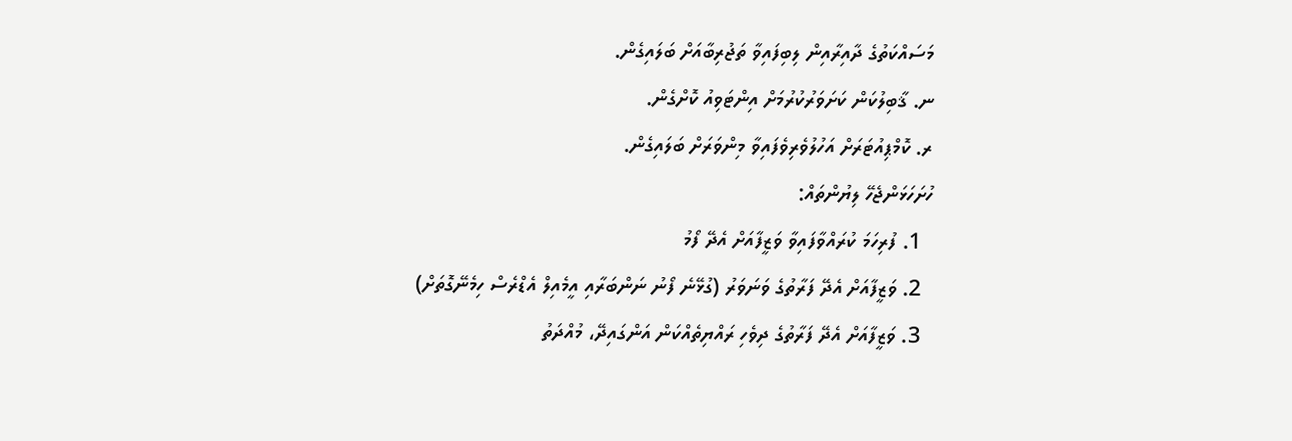މަސައްކަތުގެ ދާއިރާއިން ލިބިފައިވާ ތަޖުރިބާއަށް ބަލައިގެން.
ނ. ޤާބިލުކަން ކަށަވަރުކުރުމަށް އިންޓަވިއު ކޮށްގެން.
ރ. ކޮމްޕިއުޓަރަށް އަހުލުވެރިވެފައިވާ މިންވަރަށް ބަލައިގެން.
ހުށަހަޅަންޖެހޭ ލިޔުންތައް:
  1. ފުރިހަމަ ކުރައްވާފައިވާ ވަޒީފާއަށް އެދޭ ފޯމު
  2. ވަޒީފާއަށް އެދޭ ފަރާތުގެ ވަނަވަރު (ގުޅޭނެ ފޯނު ނަންބަރާއި އީމެއިލް އެޑްރެސް ހިމެނޭގޮތަށް)
  3. ވަޒީފާއަށް އެދޭ ފަރާތުގެ ދިވެހި ރައްޔިތެއްކަން އަންގައިދޭ، މުއްދަތު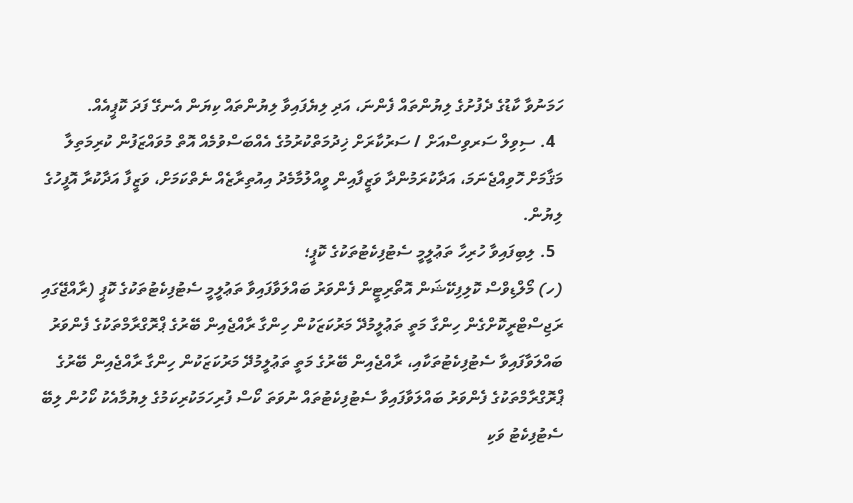ހަމަނުވާ ކާޑުގެ ދެފުށުގެ ލިޔުންތައް ފެންނަ، އަދި ލިޔެފައިވާ ލިޔުންތައް ކިޔަން އެނގޭ ފަދަ ކޮޕީއެއް.
  4. ސިވިލް ސަރވިސްއަށް / ސަރުކާރަށް ޚިދުމަތްކުރުމުގެ އެއްބަސްވުމެއް އޮތް މުވައްޒަފުން ކުރިމަތިލާ މަޤާމަށް ހޮވިއްޖެނަމަ، އަދާކުރަމުންދާ ވަޒީފާއިން ވީއްލުމާމެދު އިއުތިރާޒެއް ނެތްކަމަށް، ވަޒީފާ އަދާކުރާ އޮފީހުގެ ލިޔުން.
  5. ލިބިފައިވާ ހުރިހާ ތަޢުލީމީ ސެޓުފިކެޓުތަކުގެ ކޮޕީ؛
(ހ) މޯލްޑިވްސް ކޮލިފިކޭޝަން އޮތޯރިޓީން ފެންވަރު ބައްލަވާފައިވާ ތަޢުލީމީ ސެޓުފިކެޓުތަކުގެ ކޮޕީ (ރާއްޖޭގައި ރަޖިސްޓްރީކޮށްގެން ހިންގާ މަތީ ތަޢުލީމުދޭ މަރުކަޒަކުން ހިންގާ ރާއްޖެއިން ބޭރުގެ ޕްރޮގްރާމްތަކުގެ ފެންވަރު ބައްލަވާފައިވާ ސެޓުފިކެޓުތަކާއި، ރާއްޖެއިން ބޭރުގެ މަތީ ތަޢުލީމުދޭ މަރުކަޒަކުން ހިންގާ ރާއްޖެއިން ބޭރުގެ ޕްރޮގްރާމްތަކުގެ ފެންވަރު ބައްލަވާފައިވާ ސެޓުފިކެޓުތައް ނުވަތަ ކޯސް ފުރިހަމަކުރިކަމުގެ ލިޔުމާއެކު ކޯހުން ލިބޭ ސެޓުފިކެޓު ވަކި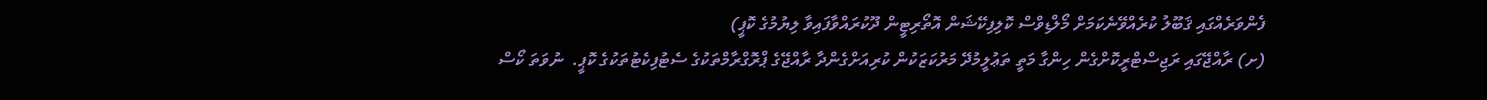ފެންވަރެއްގައި ޤަބޫލު ކުރެއްވޭނެކަމަށް މޯލްޑިވްސް ކޮލިފިކޭޝަން އޮތޯރިޓީން ދޫކުރައްވާފައިވާ ލިޔުމުގެ ކޮޕީ)
(ށ) ރާއްޖޭގައި ރަޖިސްޓްރީކޮށްގެން ހިންގާ މަތީ ތަޢުލީމުދޭ މަރުކަޒަކުން ކުރިއަށްގެންދާ ރާއްޖޭގެ ޕްރޮގްރާމްތަކުގެ ސެޓުފިކެޓުތަކުގެ ކޮޕީ.  ނުވަތަ ކޯސް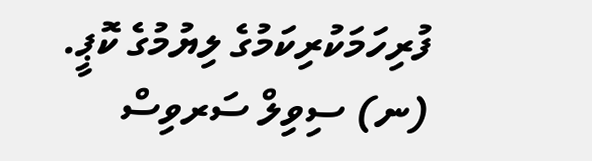ފުރިހަމަކުރިކަމުގެ ލިޔުމުގެ ކޮޕީ.
(ނ) ސިވިލް ސަރވިސް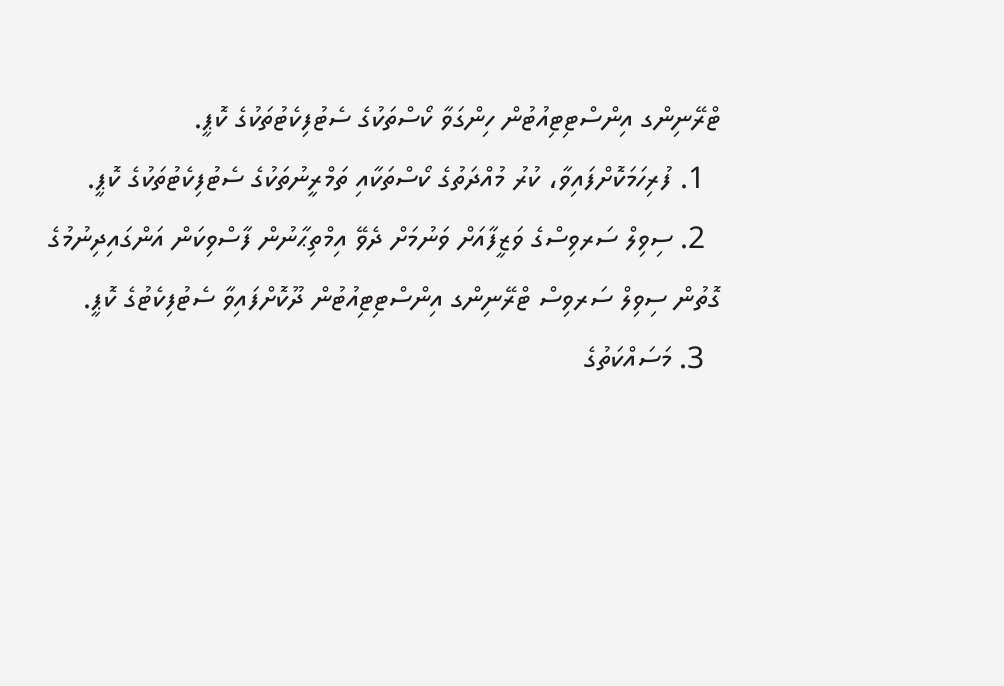ޓްރޭނިންގ އިންސްޓިޓިއުޓުން ހިންގަވާ ކޯސްތަކުގެ ސެޓުފިކެޓުތަކުގެ ކޮޕީ.
  1. ފުރިހަމަކޮށްފައިވާ، ކުރު މުއްދަތުގެ ކޯސްތަކާއި ތަމްރީނުތަކުގެ ސެޓުފިކެޓުތަކުގެ ކޮޕީ.
  2. ސިވިލް ސަރވިސްގެ ވަޒީފާއަށް ވަނުމަށް ދެވޭ އިމްތިޙާނުން ފާސްވިކަން އަންގައިދިނުމުގެ ގޮތުން ސިވިލް ސަރވިސް ޓްރޭނިންގ އިންސްޓިޓިއުޓުން ދޫކޮށްފައިވާ ސެޓުފިކެޓުގެ ކޮޕީ.
  3. މަސައްކަތުގެ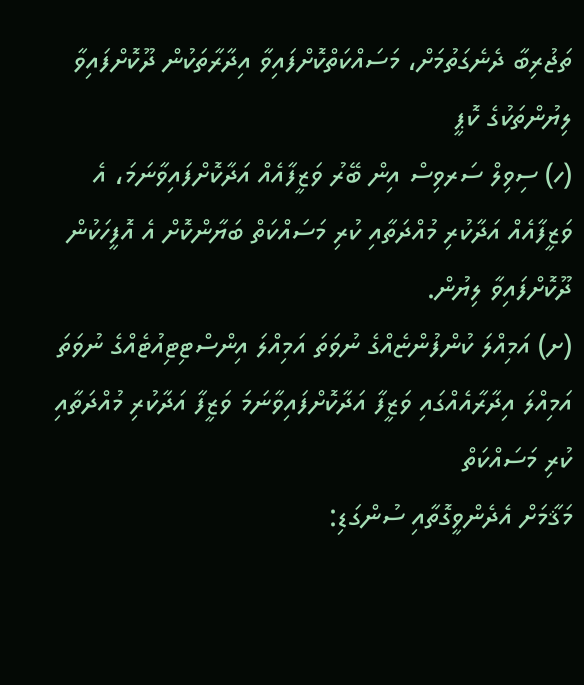ތަޖުރިބާ ދެނެގަތުމަށް، މަސައްކަތްކޮށްފައިވާ އިދާރާތަކުން ދޫކޮށްފައިވާ ލިޔުންތަކުގެ ކޮޕީ
(ހ) ސިވިލް ސަރވިސް އިން ބޭރު ވަޒީފާއެއް އަދާކޮށްފައިވާނަމަ، އެ ވަޒީފާއެއް އަދާކުރި މުއްދަތާއި ކުރި މަސައްކަތް ބަޔާންކޮށް އެ އޮފީހަކުން ދޫކޮށްފައިވާ ލިޔުން.
(ށ) އަމިއްލަ ކުންފުންޏެއްގެ ނުވަތަ އަމިއްލަ އިންސްޓިޓިއުޓެއްގެ ނުވަތަ އަމިއްލަ އިދާރާއެއްގައި ވަޒީފާ އަދާކޮށްފައިވާނަމަ ވަޒީފާ އަދާކުރި މުއްދަތާއި ކުރި މަސައްކަތް
މަޤާމަށް އެދެންވީގޮތާއި ސުންގަޑި: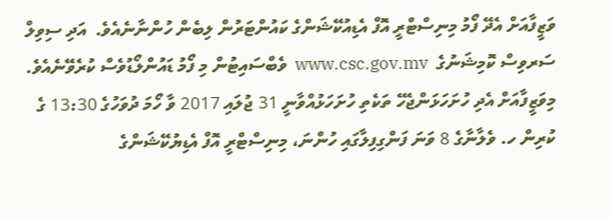ވަޒީފާއަށް އެދޭ ފޯމު މިނިސްޓްރީ އޮފް އެޑިއުކޭޝަންގެ ކައުންޓަރުން ލިބެން ހުންނާނެއެވެ.  އަދި ސިވިލް ސަރވިސް ކޮމިޝަނުގެ  www.csc.gov.mv  ވެބްސައިޓުން މި ފޯމު ޑައުންލޯޑުވެސް ކުރެވޭނެއެވެ. މިވަޒީފާއަށް އެދި ހުށަހަޅަންޖެހޭ ތަކެތި ހުށަހަޅުއްވާނީ 31 ޖުލައި 2017 ވާ ހޯމަ ދުވަހުގެ 13:30 ގެ ކުރިން ހ. ވެލާނާގެ 8 ވަނަ ފަންގިފިލާގައި ހުންނަ، މިނިސްޓްރީ އޮފް އެޑިޔުކޭޝަންގެ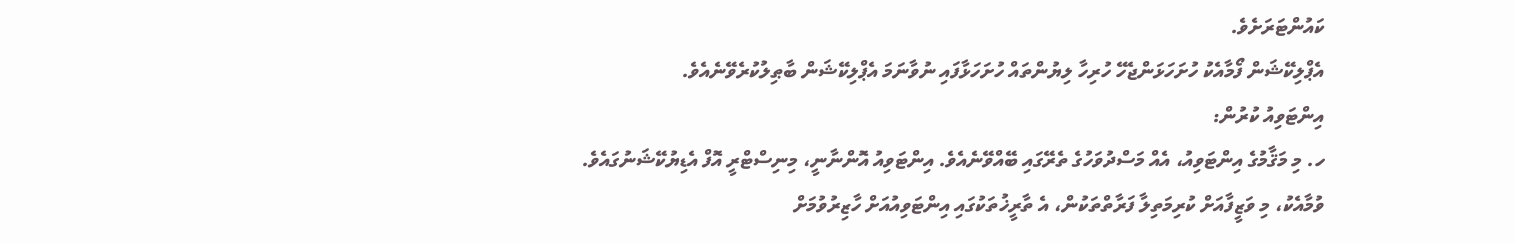ކައުންޓަރަށެވެ.
އެޕްލިކޭޝަން ފޯމާއެކު ހުށަހަޅަންޖެހޭ ހުރިހާ ލިޔުންތައް ހުށަހަޅާފައި ނުވާނަމަ އެޕްލިކޭޝަން ބާޠިލުކުރެވޭނެއެވެ.
އިންޓަވިއު ކުރުން:
ހ. މި މަޤާމުގެ އިންޓަވިއު، އެއް މަސްދުވަހުގެ ތެރޭގައި ބޭއްވޭނެއެވެ. އިންޓަވިއު އޮންނާނީ، މިނިސްޓްރީ އޮފް އެޑިޔުކޭޝަނުގައެވެ.
ވުމާއެކު، މި ވަޒީފާއަށް ކުރިމަތިލާ ފަރާތްތަކުން، އެ ތާރީޚުތަކުގައި އިންޓަވިއުއަށް ހާޒިރުވުމަށް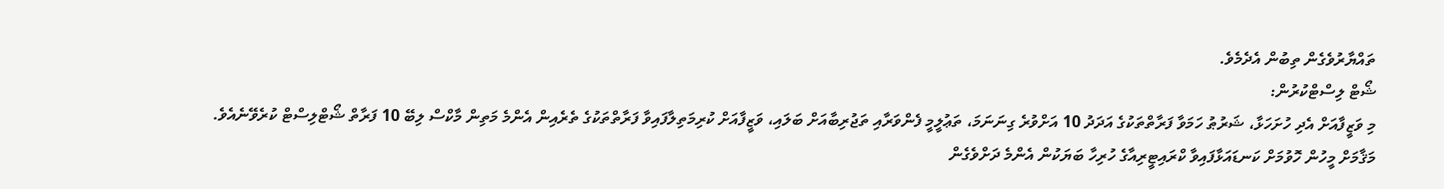ތައްޔާރުވެގެން ތިބުން އެދެމެވެ.
ޝޯޓް ލިސްޓްކުރުން:
މި ވަޒީފާއަށް އެދި ހުށަހަޅާ، ޝަރުޠު ހަމަވާ ފަރާތްތަކުގެ އަދަދު 10 އަށްވުރެ ގިނަނަމަ، ތަޢުލީމީ ފެންވަރާއި ތަޖުރިބާއަށް ބަލައި، ވަޒީފާއަށް ކުރިމަތިލާފައިވާ ފަރާތްތަކުގެ ތެރެއިން އެންމެ މަތިން މާކްސް ލިބޭ 10 ފަރާތް ޝޯޓްލިސްޓް ކުރެވޭނެއެވެ.
މަޤާމަށް މީހުން ހޮވުމަށް ކަނޑައަޅާފައިވާ ކްރައިޓީރިއާގެ ހުރިހާ ބަޔަކުން އެންމެ ދަށްވެގެން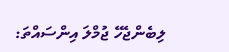ލިބެންޖެހޭ ޖުމްލަ އިންސައްތަ: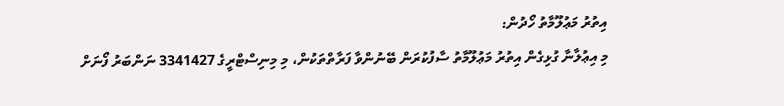އިތުރު މަޢުލޫމާތު ހޯދުން:
މި އިޢުލާނާ ގުޅިގެން އިތުރު މަޢުލޫމާތު ސާފުކުރަން ބޭނުންވާ ފަރާތްތަކުން، މި މިނިސްޓްރީގެ 3341427 ނަންބަރު ފޯނަށް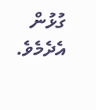ގުޅުން އެދެމެވެ.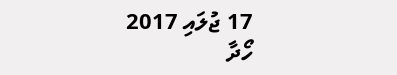17 ޖުލައި 2017
ހޯދާ